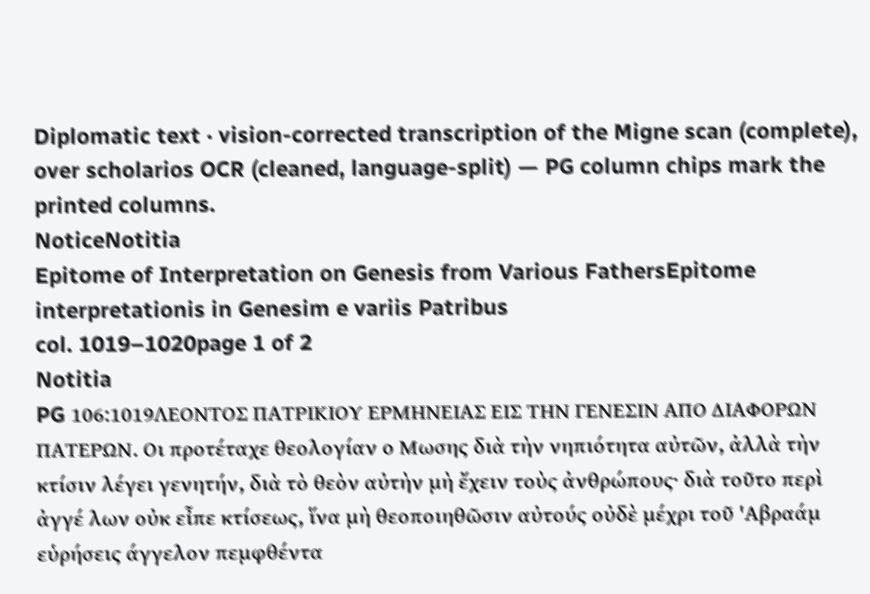Diplomatic text · vision-corrected transcription of the Migne scan (complete), over scholarios OCR (cleaned, language-split) — PG column chips mark the printed columns.
NoticeNotitia
Epitome of Interpretation on Genesis from Various FathersEpitome interpretationis in Genesim e variis Patribus
col. 1019–1020page 1 of 2
Notitia
PG 106:1019ΛΕΟΝΤΟΣ ΠΑΤΡΙΚΙΟΥ ΕΡΜΗΝΕΙΑΣ ΕΙΣ ΤΗΝ ΓΕΝΕΣΙΝ ΑΠΟ ΔΙΑΦΟΡΩΝ ΠΑΤΕΡΩΝ. Οι προτέταχε θεολογίαν ο Μωσης διὰ τὴν νηπιότητα αὐτῶν, ἀλλὰ τὴν κτίσιν λέγει γενητήν, διὰ τὸ θεὸν αὐτὴν μὴ ἔχειν τοὺς ἀνθρώπους· διὰ τοῦτο περὶ ἀγγέ λων οὐκ εἶπε κτίσεως, ἵνα μὴ θεοποιηθῶσιν αὐτούς οὐδὲ μέχρι τοῦ 'Αβραάμ εὑρήσεις άγγελον πεμφθέντα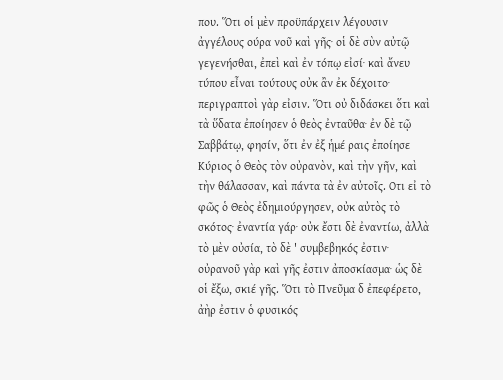που. Ὅτι οἱ μὲν προϋπάρχειν λέγουσιν ἀγγέλους ούρα νοῦ καὶ γῆς· οἱ δὲ σὺν αὐτῷ γεγενήσθαι, ἐπεὶ καὶ ἐν τόπῳ εἰσί· καὶ ἄνευ τύπου εἶναι τούτους οὐκ ἂν ἐκ δέχοιτο· περιγραπτοὶ γὰρ εἰσιν. Ὅτι οὐ διδάσκει ὅτι καὶ τὰ ὕδατα ἐποίησεν ὁ θεὸς ἐνταῦθα· ἐν δὲ τῷ Σαββάτῳ, φησίν, ὅτι ἐν ἐξ ἡμέ ραις ἐποίησε Κύριος ὁ Θεὸς τὸν οὐρανὸν, καὶ τὴν γῆν, καὶ τὴν θάλασσαν, καὶ πάντα τὰ ἐν αὐτοῖς. Οτι εἰ τὸ φῶς ὁ Θεὸς ἐδημιούργησεν, οὐκ αὐτὸς τὸ σκότος· ἐναντία γάρ· οὐκ ἔστι δὲ ἐναντίω, ἀλλὰ τὸ μὲν οὐσία, τὸ δὲ ' συμβεβηκός ἐστιν· οὐρανοῦ γὰρ καὶ γῆς ἐστιν ἀποσκίασμα· ὡς δὲ οἱ ἔξω, σκιέ γῆς. Ὅτι τὸ Πνεῦμα δ ἐπεφέρετο, ἀὴρ ἐστιν ὁ φυσικός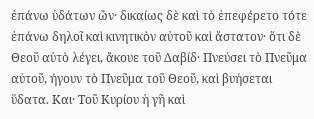ἐπάνω ὑδάτων ὤν· δικαίως δὲ καὶ τὸ ἐπεφέρετο τότε ἐπάνω δηλοῖ καὶ κινητικὸν αὐτοῦ καὶ ἄστατον· ὅτι δὲ Θεοῦ αὐτὸ λέγει, ἄκουε τοῦ Δαβίδ· Πνεύσει τὸ Πνεῦμα αὐτοῦ, ήγουν τὸ Πνεῦμα τοῦ Θεοῦ, καὶ βυήσεται ὕδατα. Και· Τοῦ Κυρίου ἡ γῆ καὶ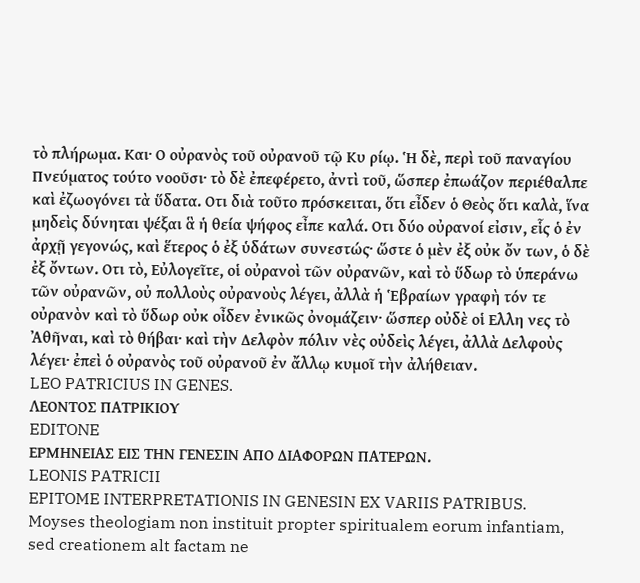τὸ πλήρωμα. Και· Ο οὐρανὸς τοῦ οὐρανοῦ τῷ Κυ ρίῳ. Ἡ δὲ, περὶ τοῦ παναγίου Πνεύματος τούτο νοοῦσι· τὸ δὲ ἐπεφέρετο, ἀντὶ τοῦ, ὥσπερ ἐπωάζον περιέθαλπε καὶ ἐζωογόνει τὰ ὕδατα. Οτι διὰ τοῦτο πρόσκειται, ὅτι εἶδεν ὁ Θεὸς ὅτι καλὰ, ἵνα μηδεὶς δύνηται ψέξαι ἃ ἡ θεία ψήφος εἶπε καλά. Οτι δύο οὐρανοί εἰσιν, εἷς ὁ ἐν ἀρχῇ γεγονώς, καὶ ἕτερος ὁ ἐξ ὑδάτων συνεστώς· ὥστε ὁ μὲν ἐξ οὐκ ὄν των, ὁ δὲ ἐξ ὄντων. Οτι τὸ, Εὐλογεῖτε, οἱ οὐρανοὶ τῶν οὐρανῶν, καὶ τὸ ὕδωρ τὸ ὑπεράνω τῶν οὐρανῶν, οὐ πολλοὺς οὐρανοὺς λέγει, ἀλλὰ ἡ Ἑβραίων γραφὴ τόν τε οὐρανὸν καὶ τὸ ὕδωρ οὐκ οἶδεν ἐνικῶς ὀνομάζειν· ὥσπερ οὐδὲ οἱ Ελλη νες τὸ Ἀθῆναι, καὶ τὸ θήβαι· καὶ τὴν Δελφὸν πόλιν νὲς οὐδεὶς λέγει, ἀλλὰ Δελφοὺς λέγει· ἐπεὶ ὁ οὐρανὸς τοῦ οὐρανοῦ ἐν ἄλλῳ κυμοῖ τὴν ἀλήθειαν.
LEO PATRICIUS IN GENES.
ΛΕΟΝΤΟΣ ΠΑΤΡΙΚΙΟΥ
EDITONE
ΕΡΜΗΝΕΙΑΣ ΕΙΣ ΤΗΝ ΓΕΝΕΣΙΝ ΑΠΟ ΔΙΑΦΟΡΩΝ ΠΑΤΕΡΩΝ.
LEONIS PATRICII
EPITOME INTERPRETATIONIS IN GENESIN EX VARIIS PATRIBUS.
Moyses theologiam non instituit propter spiritualem eorum infantiam, sed creationem alt factam ne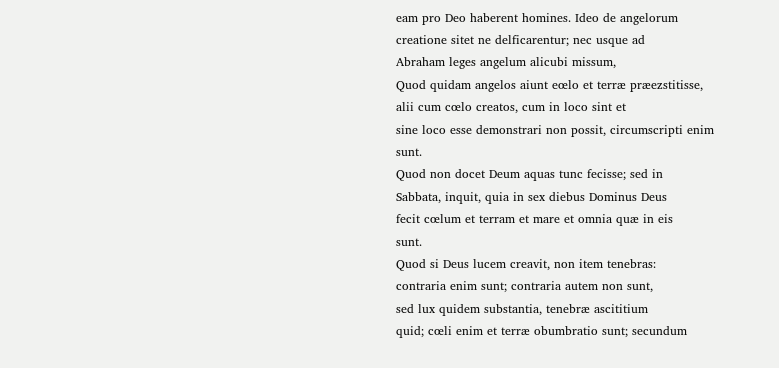eam pro Deo haberent homines. Ideo de angelorum creatione sitet ne delficarentur; nec usque ad
Abraham leges angelum alicubi missum,
Quod quidam angelos aiunt eœlo et terræ præezstitisse, alii cum cœlo creatos, cum in loco sint et
sine loco esse demonstrari non possit, circumscripti enim sunt.
Quod non docet Deum aquas tunc fecisse; sed in
Sabbata, inquit, quia in sex diebus Dominus Deus
fecit cœlum et terram et mare et omnia quæ in eis
sunt.
Quod si Deus lucem creavit, non item tenebras:
contraria enim sunt; contraria autem non sunt,
sed lux quidem substantia, tenebræ ascititium
quid; cœli enim et terræ obumbratio sunt; secundum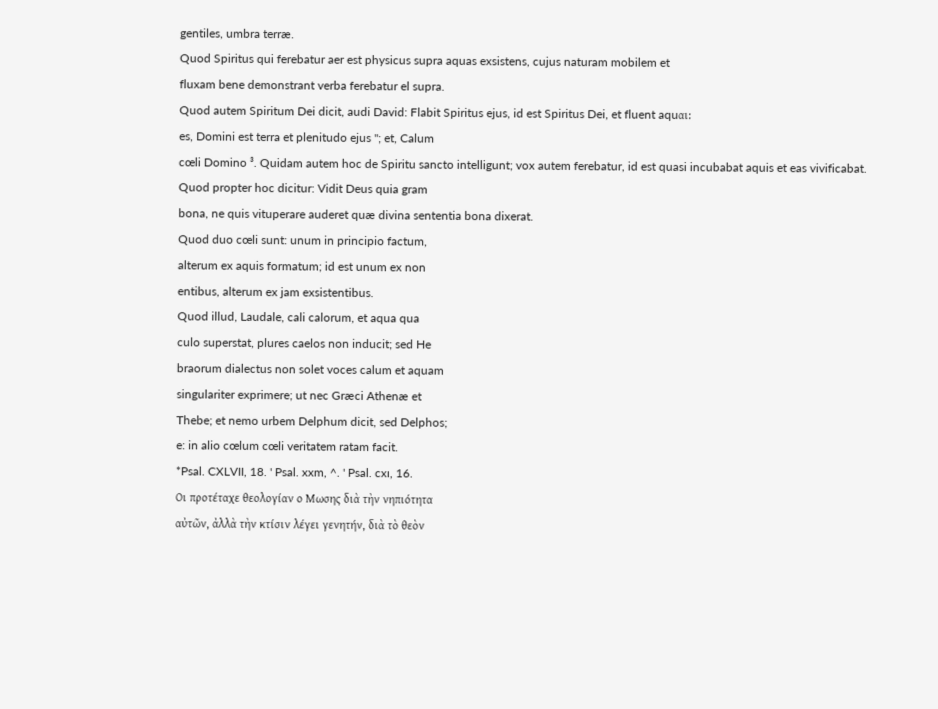gentiles, umbra terræ.
Quod Spiritus qui ferebatur aer est physicus supra aquas exsistens, cujus naturam mobilem et
fluxam bene demonstrant verba ferebatur el supra.
Quod autem Spiritum Dei dicit, audi David: Flabit Spiritus ejus, id est Spiritus Dei, et fluent aquαι:
es, Domini est terra et plenitudo ejus "; et, Calum
cœli Domino ³. Quidam autem hoc de Spiritu sancto intelligunt; vox autem ferebatur, id est quasi incubabat aquis et eas vivificabat.
Quod propter hoc dicitur: Vidit Deus quia gram
bona, ne quis vituperare auderet quæ divina sententia bona dixerat.
Quod duo cœli sunt: unum in principio factum,
alterum ex aquis formatum; id est unum ex non
entibus, alterum ex jam exsistentibus.
Quod illud, Laudale, cali calorum, et aqua qua
culo superstat, plures caelos non inducit; sed He
braorum dialectus non solet voces calum et aquam
singulariter exprimere; ut nec Græci Athenæ et
Thebe; et nemo urbem Delphum dicit, sed Delphos;
e: in alio cœlum cœli veritatem ratam facit.
*Psal. CXLVII, 18. ' Psal. xxm, ^. ' Psal. cxı, 16.
Οι προτέταχε θεολογίαν ο Μωσης διὰ τὴν νηπιότητα
αὐτῶν, ἀλλὰ τὴν κτίσιν λέγει γενητήν, διὰ τὸ θεὸν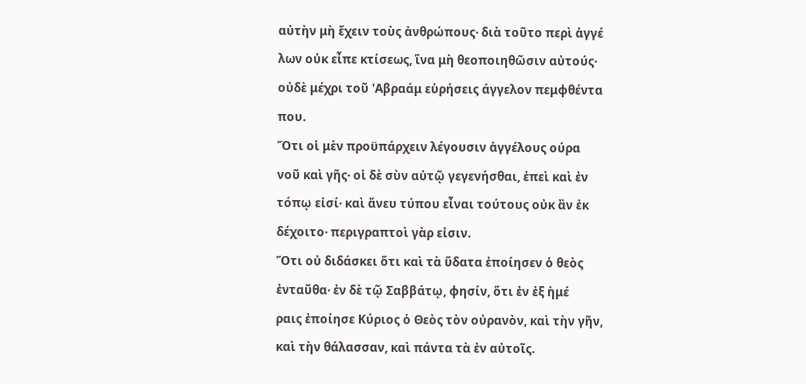αὐτὴν μὴ ἔχειν τοὺς ἀνθρώπους· διὰ τοῦτο περὶ ἀγγέ
λων οὐκ εἶπε κτίσεως, ἵνα μὴ θεοποιηθῶσιν αὐτούς·
οὐδὲ μέχρι τοῦ 'Αβραάμ εὑρήσεις άγγελον πεμφθέντα
που.
Ὅτι οἱ μὲν προϋπάρχειν λέγουσιν ἀγγέλους ούρα
νοῦ καὶ γῆς· οἱ δὲ σὺν αὐτῷ γεγενήσθαι, ἐπεὶ καὶ ἐν
τόπῳ εἰσί· καὶ ἄνευ τύπου εἶναι τούτους οὐκ ἂν ἐκ
δέχοιτο· περιγραπτοὶ γὰρ εἰσιν.
Ὅτι οὐ διδάσκει ὅτι καὶ τὰ ὕδατα ἐποίησεν ὁ θεὸς
ἐνταῦθα· ἐν δὲ τῷ Σαββάτῳ, φησίν, ὅτι ἐν ἐξ ἡμέ
ραις ἐποίησε Κύριος ὁ Θεὸς τὸν οὐρανὸν, καὶ τὴν γῆν,
καὶ τὴν θάλασσαν, καὶ πάντα τὰ ἐν αὐτοῖς.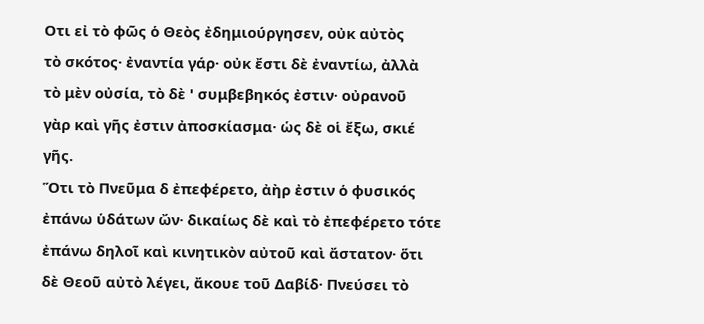Οτι εἰ τὸ φῶς ὁ Θεὸς ἐδημιούργησεν, οὐκ αὐτὸς
τὸ σκότος· ἐναντία γάρ· οὐκ ἔστι δὲ ἐναντίω, ἀλλὰ
τὸ μὲν οὐσία, τὸ δὲ ' συμβεβηκός ἐστιν· οὐρανοῦ
γὰρ καὶ γῆς ἐστιν ἀποσκίασμα· ὡς δὲ οἱ ἔξω, σκιέ
γῆς.
Ὅτι τὸ Πνεῦμα δ ἐπεφέρετο, ἀὴρ ἐστιν ὁ φυσικός
ἐπάνω ὑδάτων ὤν· δικαίως δὲ καὶ τὸ ἐπεφέρετο τότε
ἐπάνω δηλοῖ καὶ κινητικὸν αὐτοῦ καὶ ἄστατον· ὅτι
δὲ Θεοῦ αὐτὸ λέγει, ἄκουε τοῦ Δαβίδ· Πνεύσει τὸ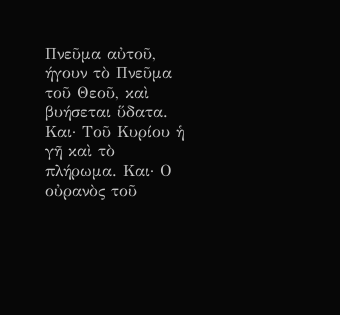Πνεῦμα αὐτοῦ, ήγουν τὸ Πνεῦμα τοῦ Θεοῦ, καὶ
βυήσεται ὕδατα. Και· Τοῦ Κυρίου ἡ γῆ καὶ τὸ
πλήρωμα. Και· Ο οὐρανὸς τοῦ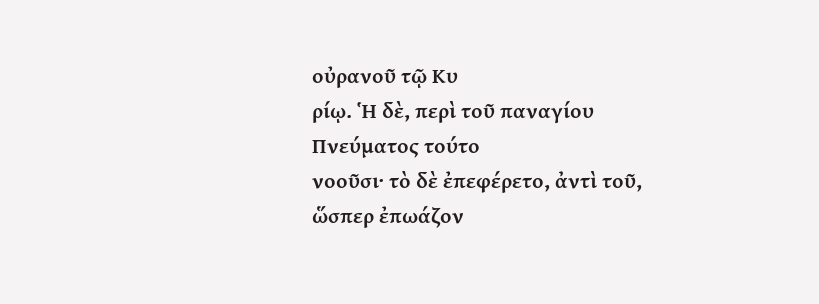οὐρανοῦ τῷ Κυ
ρίῳ. Ἡ δὲ, περὶ τοῦ παναγίου Πνεύματος τούτο
νοοῦσι· τὸ δὲ ἐπεφέρετο, ἀντὶ τοῦ, ὥσπερ ἐπωάζον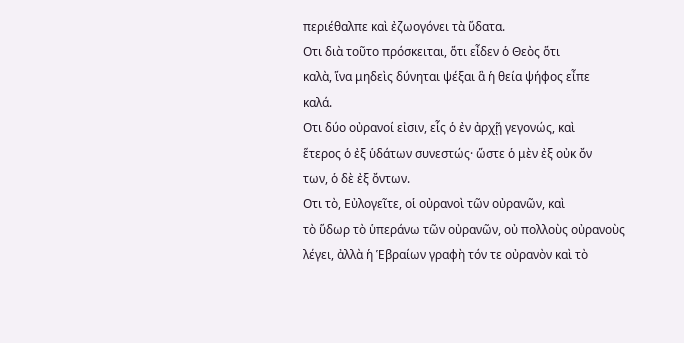περιέθαλπε καὶ ἐζωογόνει τὰ ὕδατα.
Οτι διὰ τοῦτο πρόσκειται, ὅτι εἶδεν ὁ Θεὸς ὅτι
καλὰ, ἵνα μηδεὶς δύνηται ψέξαι ἃ ἡ θεία ψήφος εἶπε
καλά.
Οτι δύο οὐρανοί εἰσιν, εἷς ὁ ἐν ἀρχῇ γεγονώς, καὶ
ἕτερος ὁ ἐξ ὑδάτων συνεστώς· ὥστε ὁ μὲν ἐξ οὐκ ὄν
των, ὁ δὲ ἐξ ὄντων.
Οτι τὸ, Εὐλογεῖτε, οἱ οὐρανοὶ τῶν οὐρανῶν, καὶ
τὸ ὕδωρ τὸ ὑπεράνω τῶν οὐρανῶν, οὐ πολλοὺς οὐρανοὺς
λέγει, ἀλλὰ ἡ Ἑβραίων γραφὴ τόν τε οὐρανὸν καὶ τὸ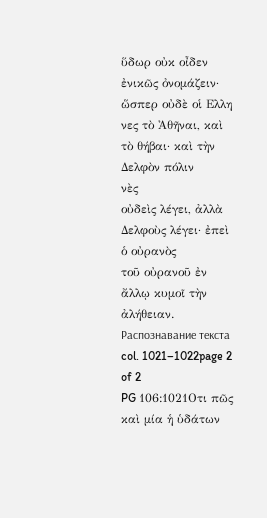ὕδωρ οὐκ οἶδεν ἐνικῶς ὀνομάζειν· ὥσπερ οὐδὲ οἱ Ελλη
νες τὸ Ἀθῆναι, καὶ τὸ θήβαι· καὶ τὴν Δελφὸν πόλιν
νὲς
οὐδεὶς λέγει, ἀλλὰ Δελφοὺς λέγει· ἐπεὶ ὁ οὐρανὸς
τοῦ οὐρανοῦ ἐν ἄλλῳ κυμοῖ τὴν ἀλήθειαν.
Распознавание текста
col. 1021–1022page 2 of 2
PG 106:1021Οτι πῶς καὶ μία ἡ ὑδάτων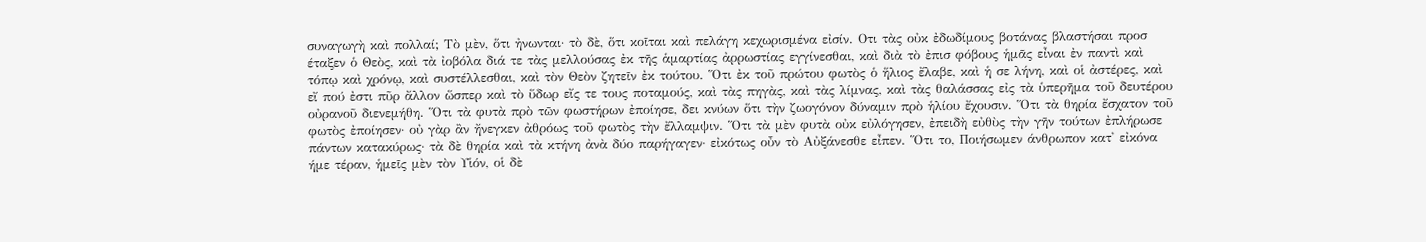συναγωγὴ καὶ πολλαί; Τὸ μὲν, ὅτι ἠνωνται· τὸ δὲ, ὅτι κοῖται καὶ πελάγη κεχωρισμένα εἰσίν. Οτι τὰς οὐκ ἐδωδίμους βοτάνας βλαστήσαι προσ έταξεν ὁ Θεὸς, καὶ τὰ ἰοβόλα διά τε τὰς μελλούσας ἐκ τῆς ἁμαρτίας ἀρρωστίας εγγίνεσθαι, καὶ διὰ τὸ ἐπισ φόβους ἡμᾶς εἶναι ἐν παντὶ καὶ τόπῳ καὶ χρόνῳ, καὶ συστέλλεσθαι, καὶ τὸν Θεὸν ζητεῖν ἐκ τούτου. Ὅτι ἐκ τοῦ πρώτου φωτὸς ὁ ἥλιος ἔλαβε, καὶ ἡ σε λήνη, καὶ οἱ ἀστέρες, καὶ εἴ πού ἐστι πῦρ ἄλλον ὥσπερ καὶ τὸ ὕδωρ εἴς τε τους ποταμούς, καὶ τὰς πηγὰς, καὶ τὰς λίμνας, καὶ τὰς θαλάσσας εἰς τὰ ὑπερῆμα τοῦ δευτέρου οὐρανοῦ διενεμήθη. Ὅτι τὰ φυτὰ πρὸ τῶν φωστήρων ἐποίησε, δει κνύων ὅτι τὴν ζωογόνον δύναμιν πρὸ ἡλίου ἔχουσιν. Ὅτι τὰ θηρία ἔσχατον τοῦ φωτὸς ἐποίησεν· οὐ γὰρ ἂν ἤνεγκεν ἀθρόως τοῦ φωτὸς τὴν ἔλλαμψιν. Ὅτι τὰ μὲν φυτὰ οὐκ εὐλόγησεν, ἐπειδὴ εὐθὺς τὴν γῆν τούτων ἐπλήρωσε πάντων κατακύρως· τὰ δὲ θηρία καὶ τὰ κτήνη ἀνὰ δύο παρήγαγεν· εἰκότως οὖν τὸ Αὐξάνεσθε εἶπεν. Ὅτι το, Ποιήσωμεν άνθρωπον κατ' εἰκόνα ήμε τέραν, ἡμεῖς μὲν τὸν Υἱόν, οἱ δὲ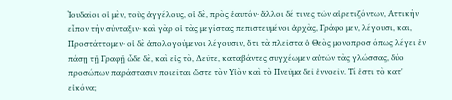Ἰουδαῖοι οἱ μὲν, τοὺς ἀγγέλους, οἱ δὲ, πρὸς ἑαυτόν· ἄλλοι δέ τινες τῶν αἱρετιζόντων, Αττικὴν εἶπον τὴν σύνταξιν· καὶ γὰρ οἱ τὰς μεγίστας πεπιστευμένοι ἀρχὰς, Γράφο μεν, λέγουσι, και, Προστάττομεν· οἱ δὲ ἀπολογούμενοι λέγουσιν, ὅτι τὰ πλεῖστα ὁ Θεὸς μονοπροσ όπως λέγει ἐν πάσῃ τῇ Γραφῇ ὧδε δὲ, καὶ εἰς τὸ, Δεῦτε, καταβάντες συγχέωμεν αὐτῶν τὰς γλώσσας, δύο προσώπων παράστασιν ποιεῖται ὥστε τὸν Υἱὸν καὶ τὸ Πνεῦμα δεῖ ἐννοεῖν. Τί ἐστι τὸ κατ' εἰκόνα;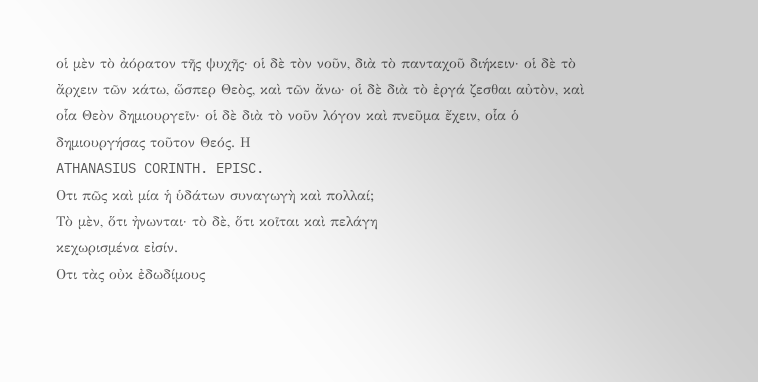οἱ μὲν τὸ ἀόρατον τῆς ψυχῆς· οἱ δὲ τὸν νοῦν, διὰ τὸ πανταχοῦ διήκειν· οἱ δὲ τὸ ἄρχειν τῶν κάτω, ὥσπερ Θεὸς, καὶ τῶν ἄνω· οἱ δὲ διὰ τὸ ἐργά ζεσθαι αὐτὸν, καὶ οἷα Θεὸν δημιουργεῖν· οἱ δὲ διὰ τὸ νοῦν λόγον καὶ πνεῦμα ἔχειν, οἷα ὁ δημιουργήσας τοῦτον Θεός. Η
ATHANASIUS CORINTH. EPISC.
Οτι πῶς καὶ μία ἡ ὑδάτων συναγωγὴ καὶ πολλαί;
Τὸ μὲν, ὅτι ἠνωνται· τὸ δὲ, ὅτι κοῖται καὶ πελάγη
κεχωρισμένα εἰσίν.
Οτι τὰς οὐκ ἐδωδίμους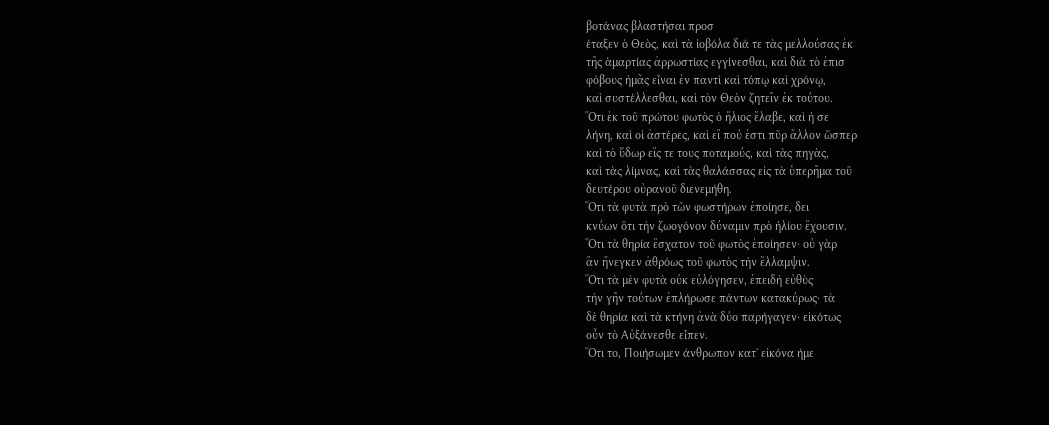βοτάνας βλαστήσαι προσ
έταξεν ὁ Θεὸς, καὶ τὰ ἰοβόλα διά τε τὰς μελλούσας ἐκ
τῆς ἁμαρτίας ἀρρωστίας εγγίνεσθαι, καὶ διὰ τὸ ἐπισ
φόβους ἡμᾶς εἶναι ἐν παντὶ καὶ τόπῳ καὶ χρόνῳ,
καὶ συστέλλεσθαι, καὶ τὸν Θεὸν ζητεῖν ἐκ τούτου.
Ὅτι ἐκ τοῦ πρώτου φωτὸς ὁ ἥλιος ἔλαβε, καὶ ἡ σε
λήνη, καὶ οἱ ἀστέρες, καὶ εἴ πού ἐστι πῦρ ἄλλον ὥσπερ
καὶ τὸ ὕδωρ εἴς τε τους ποταμούς, καὶ τὰς πηγὰς,
καὶ τὰς λίμνας, καὶ τὰς θαλάσσας εἰς τὰ ὑπερῆμα τοῦ
δευτέρου οὐρανοῦ διενεμήθη.
Ὅτι τὰ φυτὰ πρὸ τῶν φωστήρων ἐποίησε, δει
κνύων ὅτι τὴν ζωογόνον δύναμιν πρὸ ἡλίου ἔχουσιν.
Ὅτι τὰ θηρία ἔσχατον τοῦ φωτὸς ἐποίησεν· οὐ γὰρ
ἂν ἤνεγκεν ἀθρόως τοῦ φωτὸς τὴν ἔλλαμψιν.
Ὅτι τὰ μὲν φυτὰ οὐκ εὐλόγησεν, ἐπειδὴ εὐθὺς
τὴν γῆν τούτων ἐπλήρωσε πάντων κατακύρως· τὰ
δὲ θηρία καὶ τὰ κτήνη ἀνὰ δύο παρήγαγεν· εἰκότως
οὖν τὸ Αὐξάνεσθε εἶπεν.
Ὅτι το, Ποιήσωμεν άνθρωπον κατ' εἰκόνα ήμε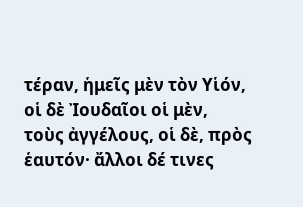τέραν, ἡμεῖς μὲν τὸν Υἱόν, οἱ δὲ Ἰουδαῖοι οἱ μὲν,
τοὺς ἀγγέλους, οἱ δὲ, πρὸς ἑαυτόν· ἄλλοι δέ τινες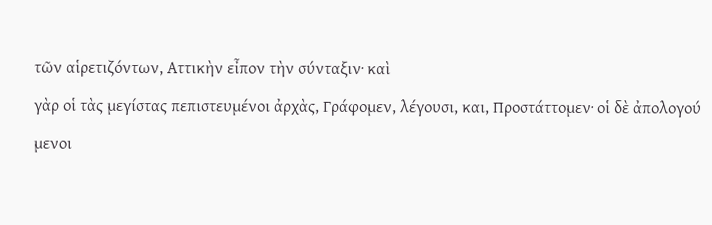τῶν αἱρετιζόντων, Αττικὴν εἶπον τὴν σύνταξιν· καὶ
γὰρ οἱ τὰς μεγίστας πεπιστευμένοι ἀρχὰς, Γράφομεν, λέγουσι, και, Προστάττομεν· οἱ δὲ ἀπολογού
μενοι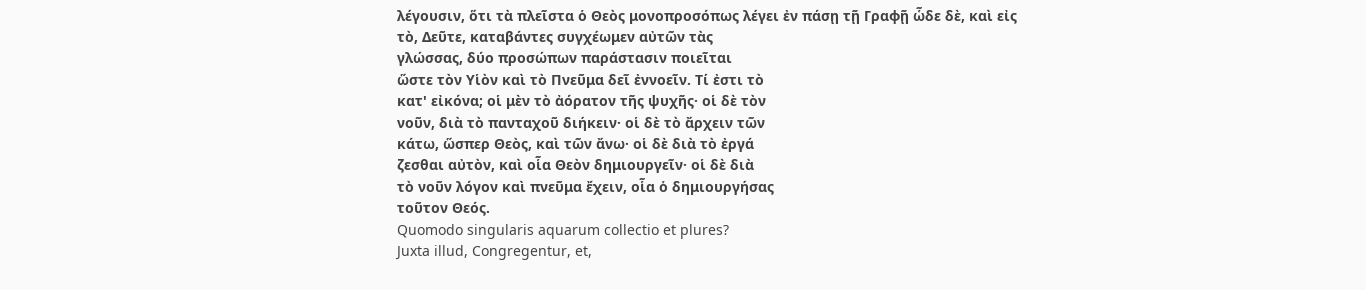λέγουσιν, ὅτι τὰ πλεῖστα ὁ Θεὸς μονοπροσόπως λέγει ἐν πάσῃ τῇ Γραφῇ ὧδε δὲ, καὶ εἰς
τὸ, Δεῦτε, καταβάντες συγχέωμεν αὐτῶν τὰς
γλώσσας, δύο προσώπων παράστασιν ποιεῖται
ὥστε τὸν Υἱὸν καὶ τὸ Πνεῦμα δεῖ ἐννοεῖν. Τί ἐστι τὸ
κατ' εἰκόνα; οἱ μὲν τὸ ἀόρατον τῆς ψυχῆς· οἱ δὲ τὸν
νοῦν, διὰ τὸ πανταχοῦ διήκειν· οἱ δὲ τὸ ἄρχειν τῶν
κάτω, ὥσπερ Θεὸς, καὶ τῶν ἄνω· οἱ δὲ διὰ τὸ ἐργά
ζεσθαι αὐτὸν, καὶ οἷα Θεὸν δημιουργεῖν· οἱ δὲ διὰ
τὸ νοῦν λόγον καὶ πνεῦμα ἔχειν, οἷα ὁ δημιουργήσας
τοῦτον Θεός.
Quomodo singularis aquarum collectio et plures?
Juxta illud, Congregentur, et,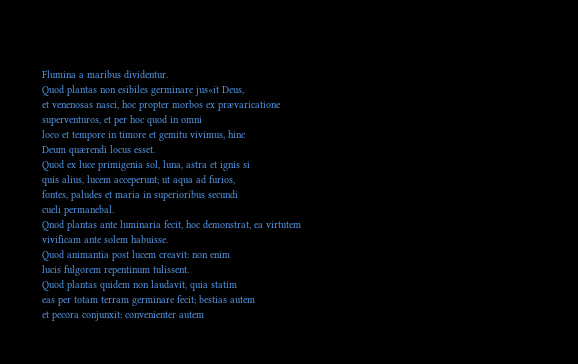Flumina a maribus dividentur.
Quod plantas non esibiles germinare jus«it Deus,
et venenosas nasci, hoc propter morbos ex prævaricatione superventuros, et per hoc quod in omni
loco et tempore in timore et gemitu vivimus, hinc
Deum quærendi locus esset.
Quod ex luce primigenia sol, luna, astra et ignis si
quis alius, lucem acceperunt; ut aqua ad furios,
fontes, paludes et maria in superioribus secundi
cueli permanebal.
Qnod plantas ante luminaria fecit, hoc demonstrat, ea virtutem vivificam ante solem habuisse.
Quod animantia post lucem creavit: non enim
lucis fulgorem repentinum tulissent.
Quod plantas quidem non laudavit, quia statim
eas per totam terram germinare fecit; bestias autem
et pecora conjunxit: convenienter autem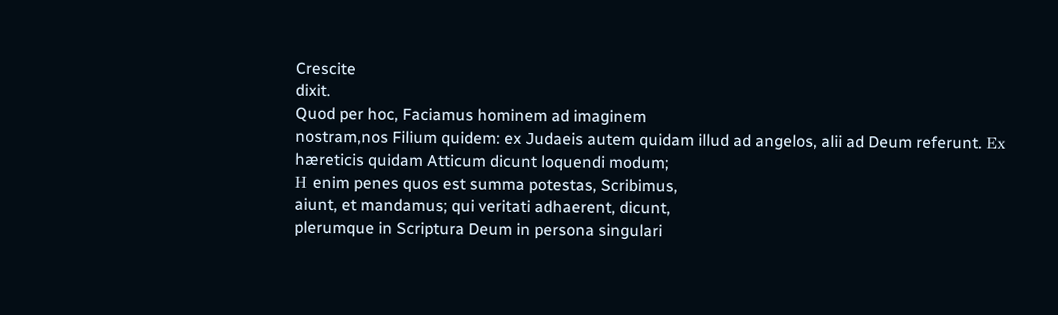Crescite
dixit.
Quod per hoc, Faciamus hominem ad imaginem
nostram,nos Filium quidem: ex Judaeis autem quidam illud ad angelos, alii ad Deum referunt. Εx
hæreticis quidam Atticum dicunt loquendi modum;
Η enim penes quos est summa potestas, Scribimus,
aiunt, et mandamus; qui veritati adhaerent, dicunt,
plerumque in Scriptura Deum in persona singulari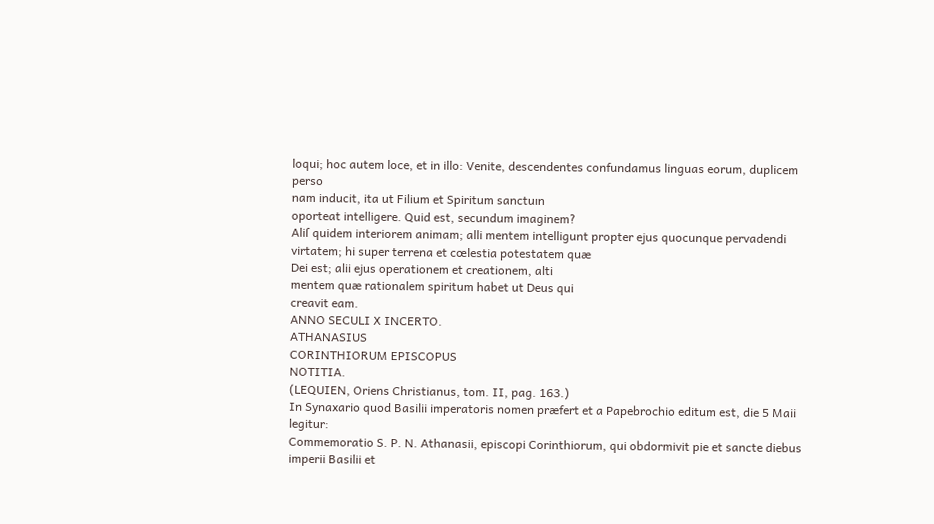loqui; hoc autem loce, et in illo: Venite, descendentes confundamus linguas eorum, duplicem perso
nam inducit, ita ut Filium et Spiritum sanctuın
oporteat intelligere. Quid est, secundum imaginem?
Aliſ quidem interiorem animam; alli mentem intelligunt propter ejus quocunque pervadendi virtatem; hi super terrena et cœlestia potestatem quæ
Dei est; alii ejus operationem et creationem, alti
mentem quæ rationalem spiritum habet ut Deus qui
creavit eam.
ANNO SECULI X INCERTO.
ATHANASIUS
CORINTHIORUM EPISCOPUS
NOTITIA.
(LEQUIEN, Oriens Christianus, tom. II, pag. 163.)
In Synaxario quod Basilii imperatoris nomen præfert et a Papebrochio editum est, die 5 Maii legitur:
Commemoratio S. P. N. Athanasii, episcopi Corinthiorum, qui obdormivit pie et sancte diebus imperii Basilii et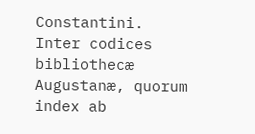Constantini. Inter codices bibliothecæ Augustanæ, quorum index ab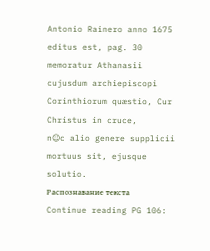Antonio Rainero anno 1675 editus est, pag. 30 memoratur Athanasii cujusdum archiepiscopi Corinthiorum quæstio, Cur Christus in cruce,
n☺c alio genere supplicii mortuus sit, ejusque solutio.
Распознавание текста
Continue reading PG 106: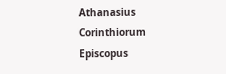Athanasius Corinthiorum Episcopus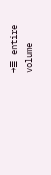→≣ entire volume